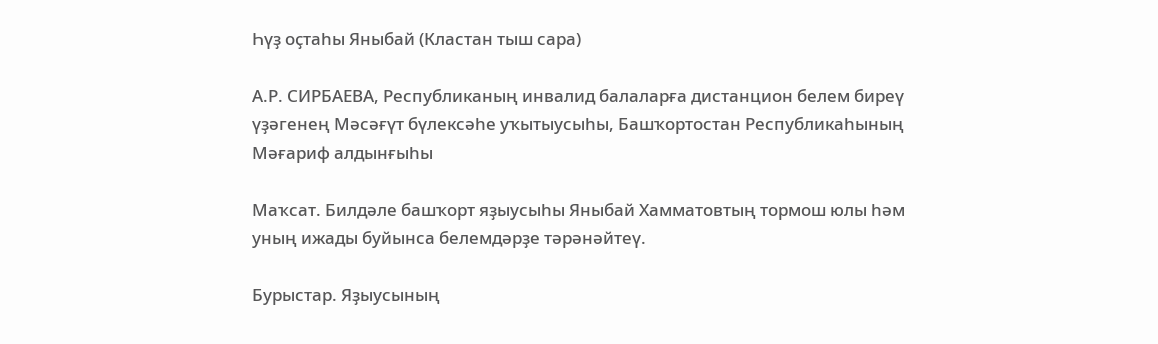Һүҙ оҫтаһы Яныбай (Кластан тыш сара)

А.Р. СИРБАЕВА, Республиканың инвалид балаларға дистанцион белем биреү үҙәгенең Мәсәғүт бүлексәһе уҡытыусыһы, Башҡортостан Республикаһының Мәғариф алдынғыһы

Маҡсат. Билдәле башҡорт яҙыусыһы Яныбай Хамматовтың тормош юлы һәм уның ижады буйынса белемдәрҙе тәрәнәйтеү.

Бурыстар. Яҙыусының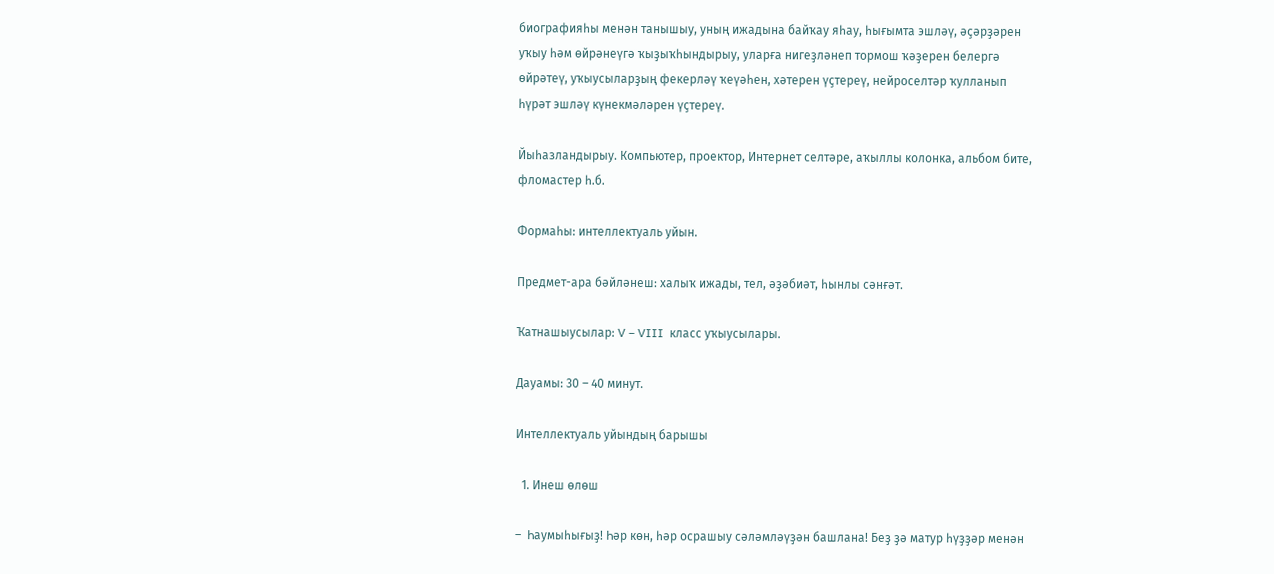биографияһы менән танышыу, уның ижадына байҡау яһау, һығымта эшләү, әҫәрҙәрен уҡыу һәм өйрәнеүгә ҡыҙыҡһындырыу, уларға нигеҙләнеп тормош ҡәҙерен белергә өйрәтеү, уҡыусыларҙың фекерләү ҡеүәһен, хәтерен үҫтереү, нейроселтәр ҡулланып һүрәт эшләү күнекмәләрен үҫтереү.

Йыһазландырыу. Компьютер, проектор, Интернет селтәре, аҡыллы колонка, альбом бите, фломастер һ.б.

Формаһы: интеллектуаль уйын.

Предмет-ара бәйләнеш: халыҡ ижады, тел, әҙәбиәт, һынлы сәнғәт.

Ҡатнашыусылар: V – VIII  класс уҡыусылары.

Дауамы: 30 – 40 минут.

Интеллектуаль уйындың барышы

  1. Инеш өлөш

–  Һаумыһығыҙ! Һәр көн, һәр осрашыу сәләмләүҙән башлана! Беҙ ҙә матур һүҙҙәр менән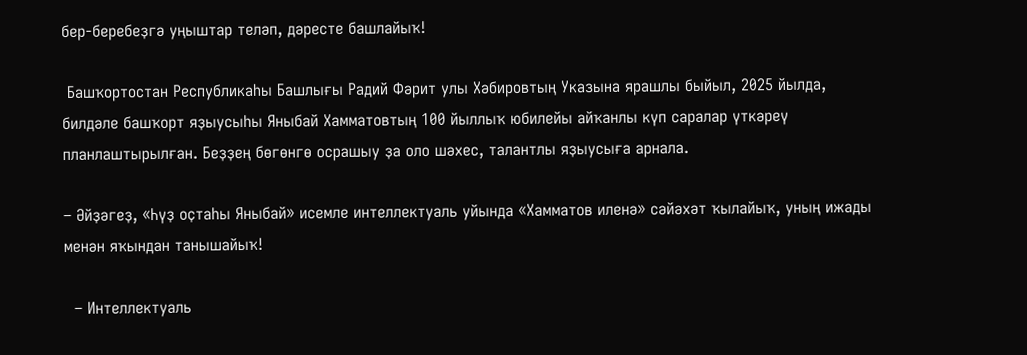бер-беребеҙгә уңыштар теләп, дәресте башлайыҡ!

 Башҡортостан Республикаһы Башлығы Радий Фәрит улы Хәбировтың Указына ярашлы быйыл, 2025 йылда, билдәле башҡорт яҙыусыһы Яныбай Хамматовтың 100 йыллыҡ юбилейы айҡанлы күп саралар үткәреү планлаштырылған. Беҙҙең бөгөнгө осрашыу ҙа оло шәхес, талантлы яҙыусыға арнала.

– Әйҙәгеҙ, «Һүҙ оҫтаһы Яныбай» исемле интеллектуаль уйында «Хамматов иленә» сәйәхәт ҡылайыҡ, уның ижады менән яҡындан танышайыҡ!

  – Интеллектуаль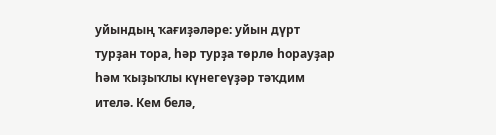уйындың ҡағиҙәләре: уйын дүрт турҙан тора, һәр турҙа төрлө һорауҙар һәм ҡыҙыҡлы күнегеүҙәр тәҡдим ителә. Кем белә,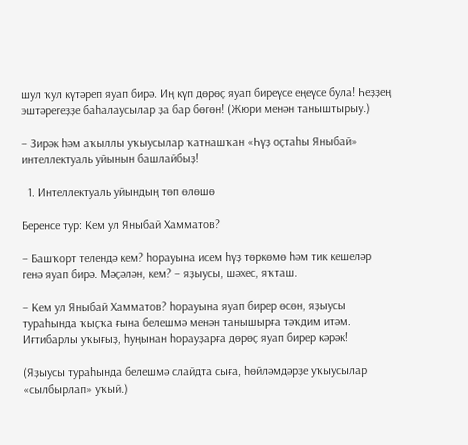шул ҡул күтәреп яуап бирә. Иң күп дөрөҫ яуап биреүсе еңеүсе була! Һеҙҙең эштәрегеҙҙе баһалаусылар ҙа бар бөгөн! (Жюри менән таныштырыу.)

– Зирәк һәм аҡыллы уҡыусылар ҡатнашҡан «Һүҙ оҫтаһы Яныбай» интеллектуаль уйынын башлайбыҙ!

  1. Интеллектуаль уйындың төп өлөшө

Беренсе тур: Кем ул Яныбай Хамматов?

– Башҡорт телендә кем? һорауына исем һүҙ төркөмө һәм тик кешеләр генә яуап бирә. Мәҫәлән, кем? – яҙыусы, шәхес, яҡташ.

– Кем ул Яныбай Хамматов? һорауына яуап бирер өсөн, яҙыусы тураһында ҡыҫҡа ғына белешмә менән танышырға тәҡдим итәм. Иғтибарлы уҡығыҙ, һуңынан һорауҙарға дөрөҫ яуап бирер кәрәк!

(Яҙыусы тураһында белешмә слайдта сыға, һөйләмдәрҙе уҡыусылар «сылбырлап» уҡый.)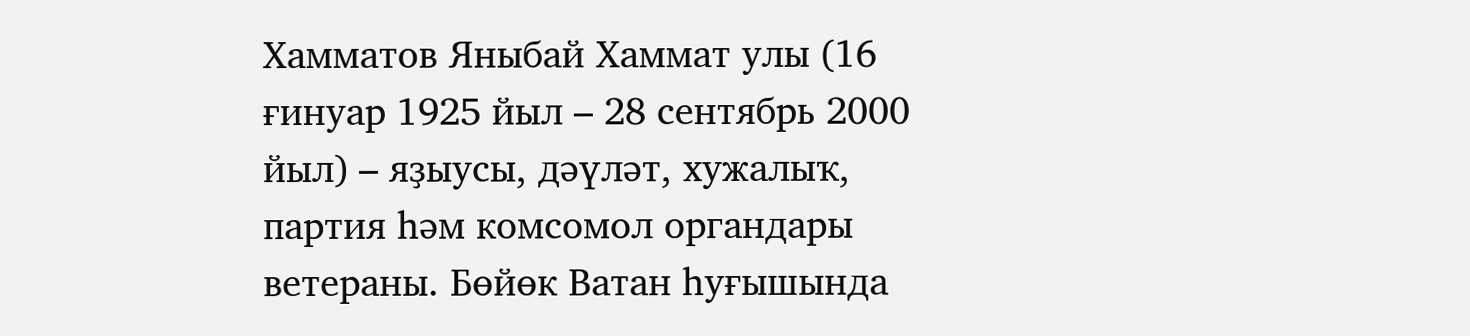Хамматов Яныбай Хаммат улы (16 ғинуар 1925 йыл – 28 сентябрь 2000 йыл) – яҙыусы, дәүләт, хужалыҡ, партия һәм комсомол органдары ветераны. Бөйөк Ватан һуғышында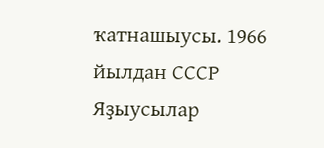ҡатнашыусы. 1966 йылдан СССР Яҙыусылар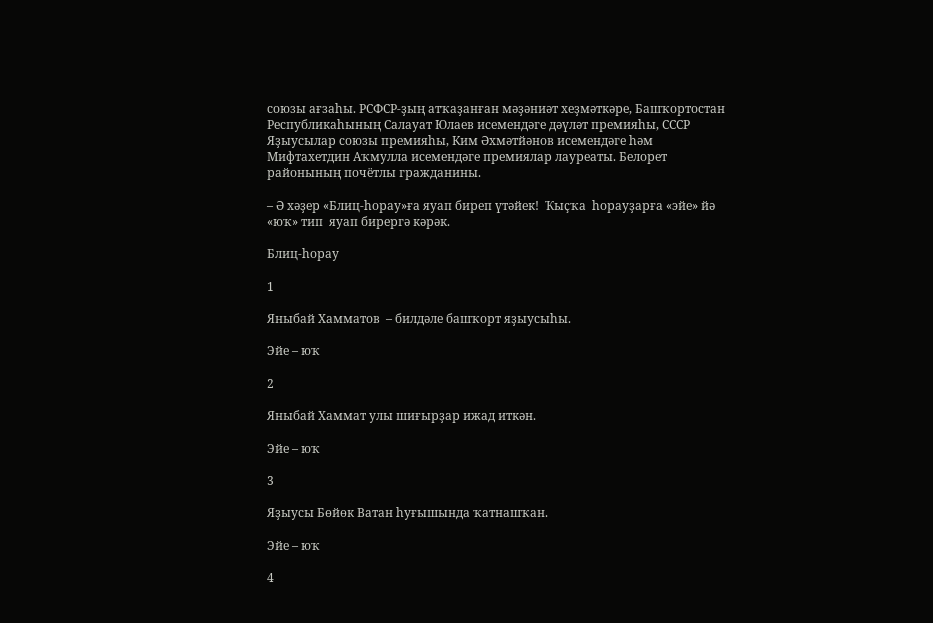союзы ағзаһы. РСФСР-ҙың атҡаҙанған мәҙәниәт хеҙмәткәре, Башҡортостан Республикаһының Салауат Юлаев исемендәге дәүләт премияһы, СССР Яҙыусылар союзы премияһы, Ким Әхмәтйәнов исемендәге һәм Мифтахетдин Аҡмулла исемендәге премиялар лауреаты. Белорет районының почётлы гражданины.

– Ә хәҙер «Блиц-һорау»ға яуап биреп үтәйек!  Ҡыҫҡа  һорауҙарға «эйе» йә «юҡ» тип  яуап бирергә кәрәк.

Блиц-һорау

1

Яныбай Хамматов  – билдәле башҡорт яҙыусыһы.

Эйе – юҡ

2

Яныбай Хаммат улы шиғырҙар ижад иткән.

Эйе – юҡ

3

Яҙыусы Бөйөк Ватан һуғышында ҡатнашҡан.

Эйе – юҡ

4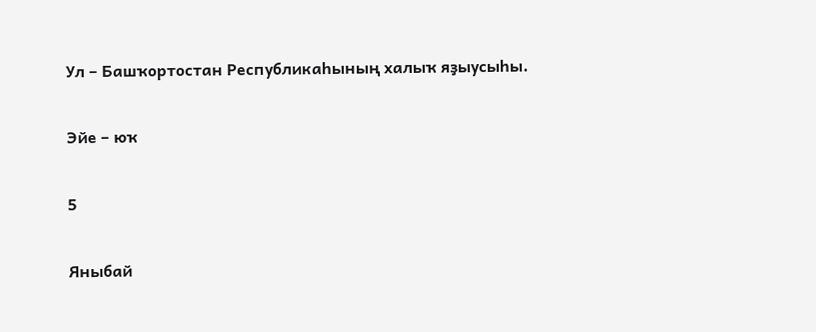Ул – Башҡортостан Республикаһының халыҡ яҙыусыһы.

Эйе – юҡ

5

Яныбай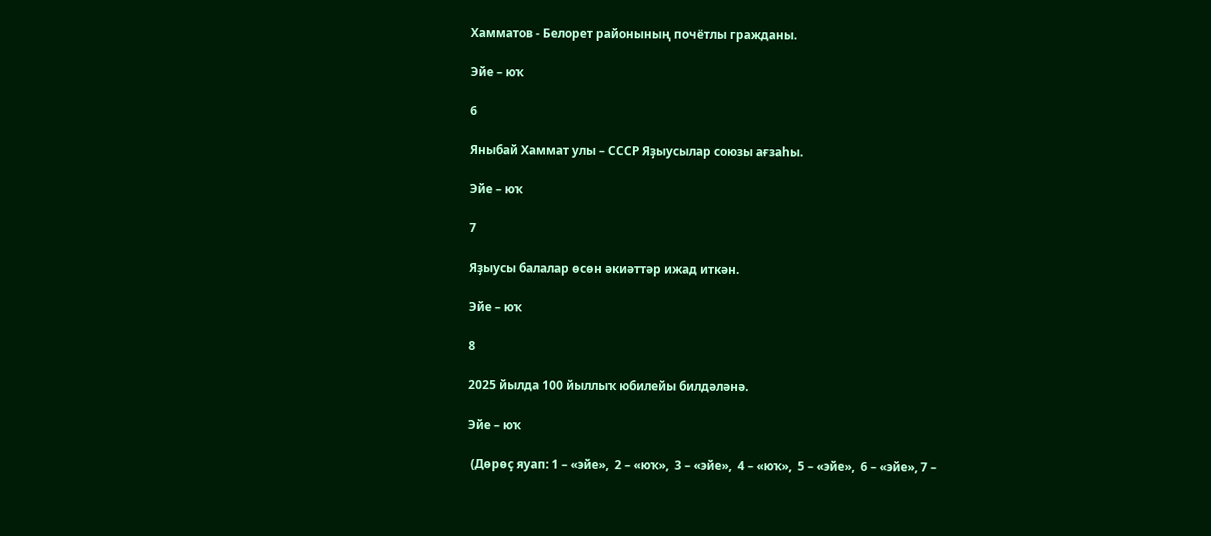Хамматов - Белорет районының почётлы гражданы.

Эйе – юҡ

6

Яныбай Хаммат улы – СССР Яҙыусылар союзы ағзаһы.

Эйе – юҡ

7

Яҙыусы балалар өсөн әкиәттәр ижад иткән.

Эйе – юҡ

8

2025 йылда 100 йыллыҡ юбилейы билдәләнә.

Эйе – юҡ

 (Дөрөҫ яуап: 1 – «эйе»,  2 – «юҡ»,  3 – «эйе»,  4 – «юҡ»,  5 – «эйе»,  6 – «эйе», 7 –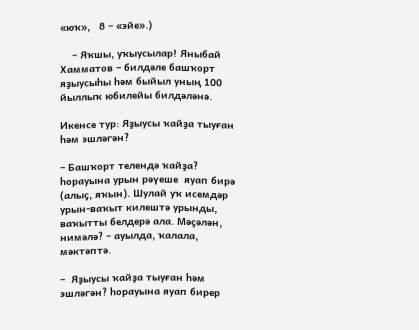«юҡ»,   8 – «эйе».)

    – Яҡшы, уҡыусылар! Яныбай Хамматов – билдәле башҡорт яҙыусыһы һәм быйыл уның 100 йыллыҡ юбилейы билдәләнә.

Икенсе тур: Яҙыусы ҡайҙа тыуған һәм эшләгән?

– Башҡорт телендә ҡайҙа? һорауына урын рәүеше  яуап бирә (алыҫ, яҡын). Шулай уҡ исемдәр урын-ваҡыт килештә урынды, ваҡытты белдерә ала. Мәҫәлән, нимәлә? – ауылда, ҡалала, мәктәптә.

–  Яҙыусы ҡайҙа тыуған һәм эшләгән? һорауына яуап бирер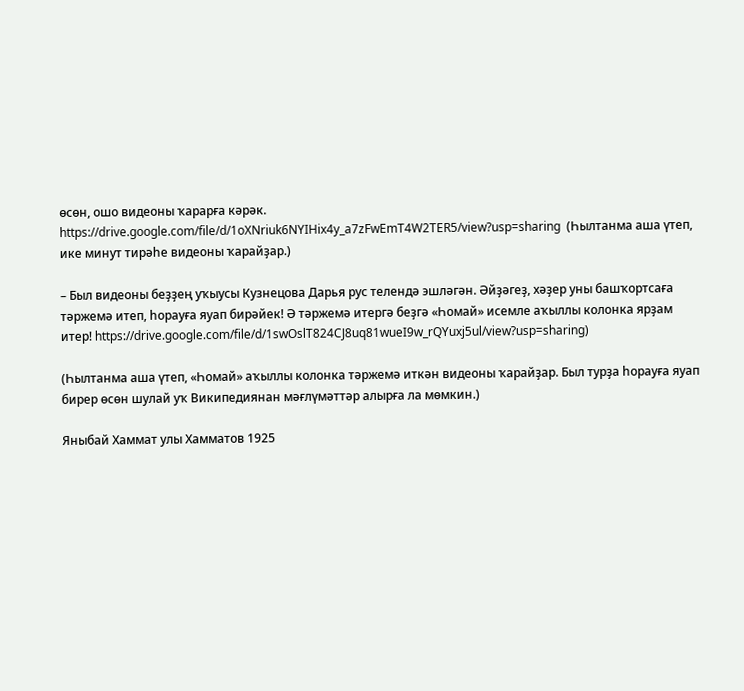өсөн, ошо видеоны ҡарарға кәрәк. https://drive.google.com/file/d/1oXNriuk6NYIHix4y_a7zFwEmT4W2TER5/view?usp=sharing  (Һылтанма аша үтеп, ике минут тирәһе видеоны ҡарайҙар.)

– Был видеоны беҙҙең уҡыусы Кузнецова Дарья рус телендә эшләгән. Әйҙәгеҙ, хәҙер уны башҡортсаға тәржемә итеп, һорауға яуап бирәйек! Ә тәржемә итергә беҙгә «Һомай» исемле аҡыллы колонка ярҙам итер! https://drive.google.com/file/d/1swOslT824CJ8uq81wueI9w_rQYuxj5ul/view?usp=sharing)

(Һылтанма аша үтеп, «Һомай» аҡыллы колонка тәржемә иткән видеоны ҡарайҙар. Был турҙа һорауға яуап бирер өсөн шулай уҡ Википедиянан мәғлүмәттәр алырға ла мөмкин.)

Яныбай Хаммат улы Хамматов 1925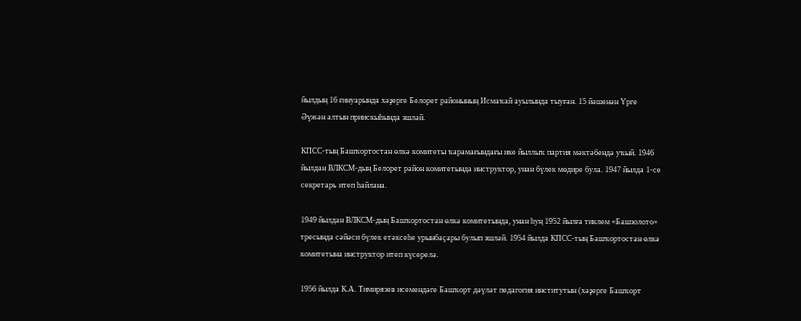йылдың 16 ғинуарында хәҙерге Белорет районының Исмаҡай ауылында тыуған. 15 йәшенән Үрге Әүжән алтын приискыһында эшләй.

КПСС-тың Башҡортостан өлкә комитеты ҡарамағындағы ике йыллыҡ партия мәктәбендә уҡый. 1946 йылдан ВЛКСМ-дың Белорет район комитетында инструктор, унан бүлек мөдире була. 1947 йылда 1-се секретарь итеп һайлана.

1949 йылдан ВЛКСМ-дың Башҡортостан өлкә комитетында, унан һуң 1952 йылға тиклем «Башзолото» тресында сәйәси бүлек етәксеһе урынбаҫары булып эшләй. 1954 йылда КПСС-тың Башҡортостан өлкә комитетына инструктор итеп күсерелә.

1956 йылда К.А. Тимирязев исемендәге Башҡорт дәүләт педагогия институтын (хәҙерге Башҡорт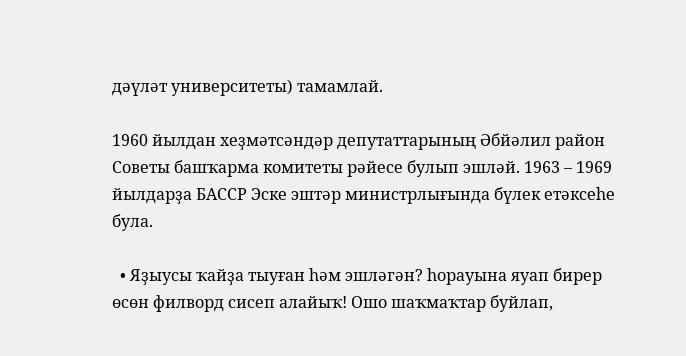дәүләт университеты) тамамлай.

1960 йылдан хеҙмәтсәндәр депутаттарының Әбйәлил район Советы башҡарма комитеты рәйесе булып эшләй. 1963 – 1969 йылдарҙа БАССР Эске эштәр министрлығында бүлек етәксеһе була.

  • Яҙыусы ҡайҙа тыуған һәм эшләгән? һорауына яуап бирер  өсөн филворд сисеп алайыҡ! Ошо шаҡмаҡтар буйлап,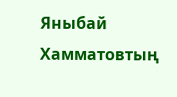Яныбай Хамматовтың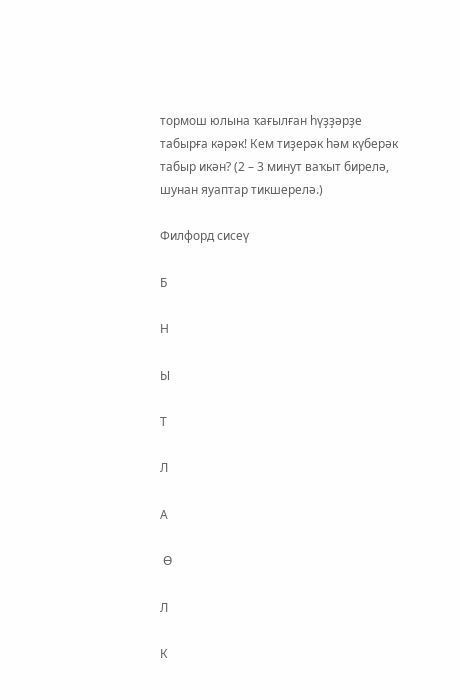тормош юлына ҡағылған һүҙҙәрҙе табырға кәрәк! Кем тиҙерәк һәм күберәк табыр икән? (2 – 3 минут ваҡыт бирелә, шунан яуаптар тикшерелә.)

Филфорд сисеү

Б

Н

Ы

Т

Л

А

 Ө

Л

К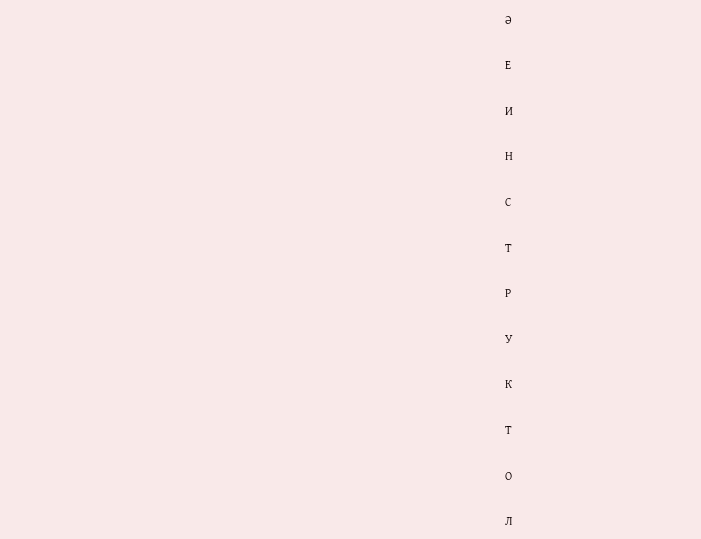Ә

Е

И

Н

С

Т

Р

У

К

Т

О

Л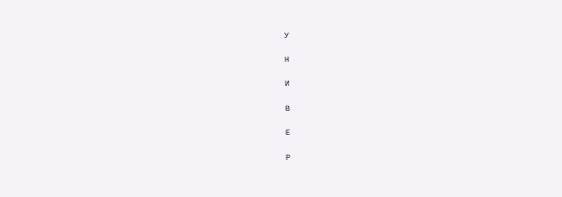У

Н

И

В

Е

Р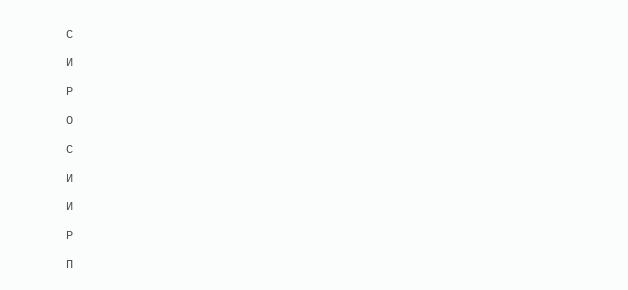С

И

Р

О

С

И

И

Р

П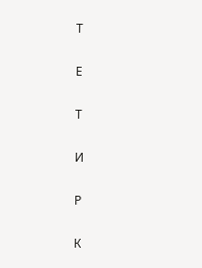Т

Е

Т

И

Р

К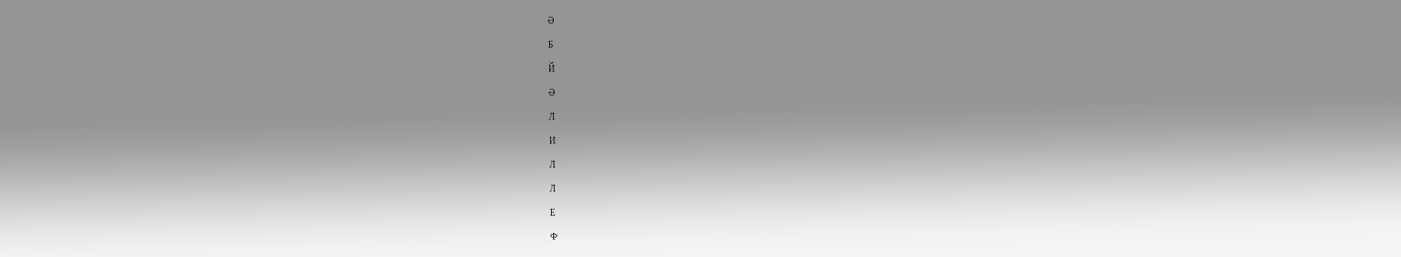Ә

Б

Й

Ә

Л

И

Л

Л

Е

Ф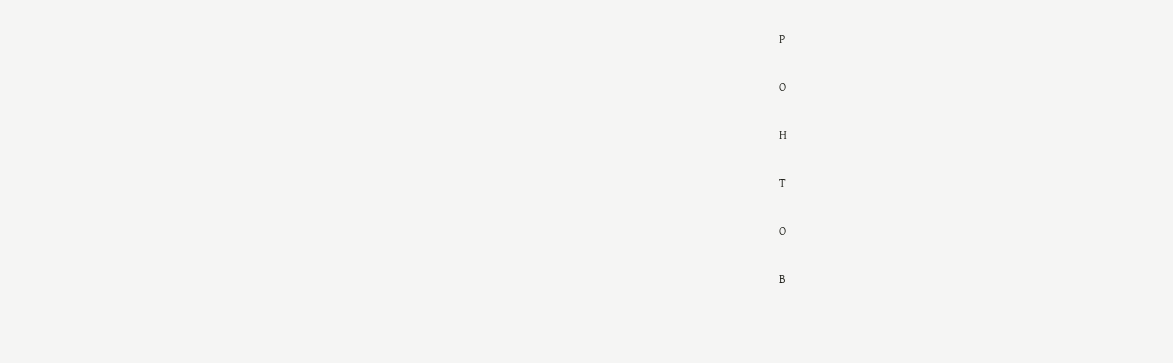Р

О

Н

Т

О

В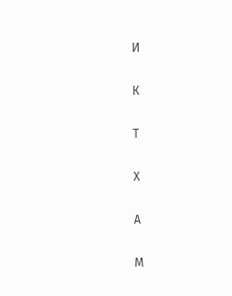И

К

Т

Х

А

М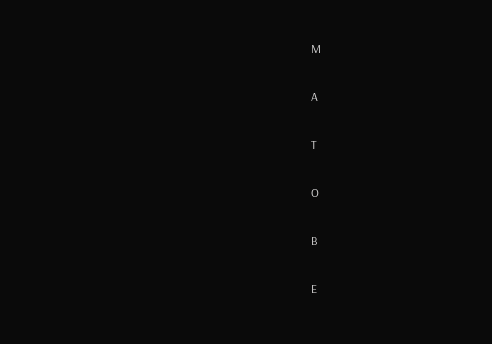М

А

Т

О

В

Е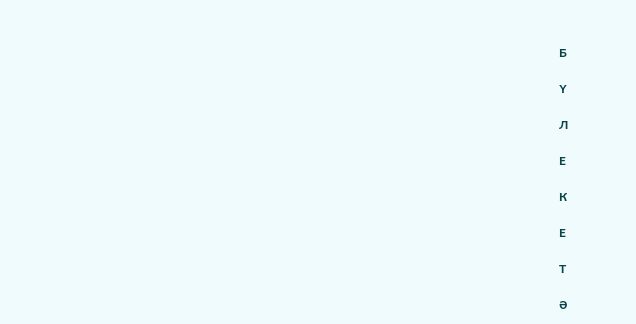Б

Ү

Л

Е

К

Е

Т

Ә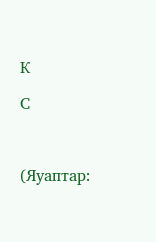К

С



(Яуаптар: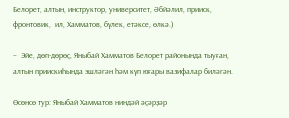Белорет, алтын, инструктор, университет, Әбйәлил, прииск, фронтовик,  ил, Хамматов, бүлек, етәксе, өлкә.)

–  Эйе, дөп-дөрөҫ, Яныбай Хамматов Белорет районында тыуған, алтын приискиһында эшләгән һәм күп юғары вазифалар биләгән.

Өсөнсө тур: Яныбай Хамматов ниндәй әҫәрҙәр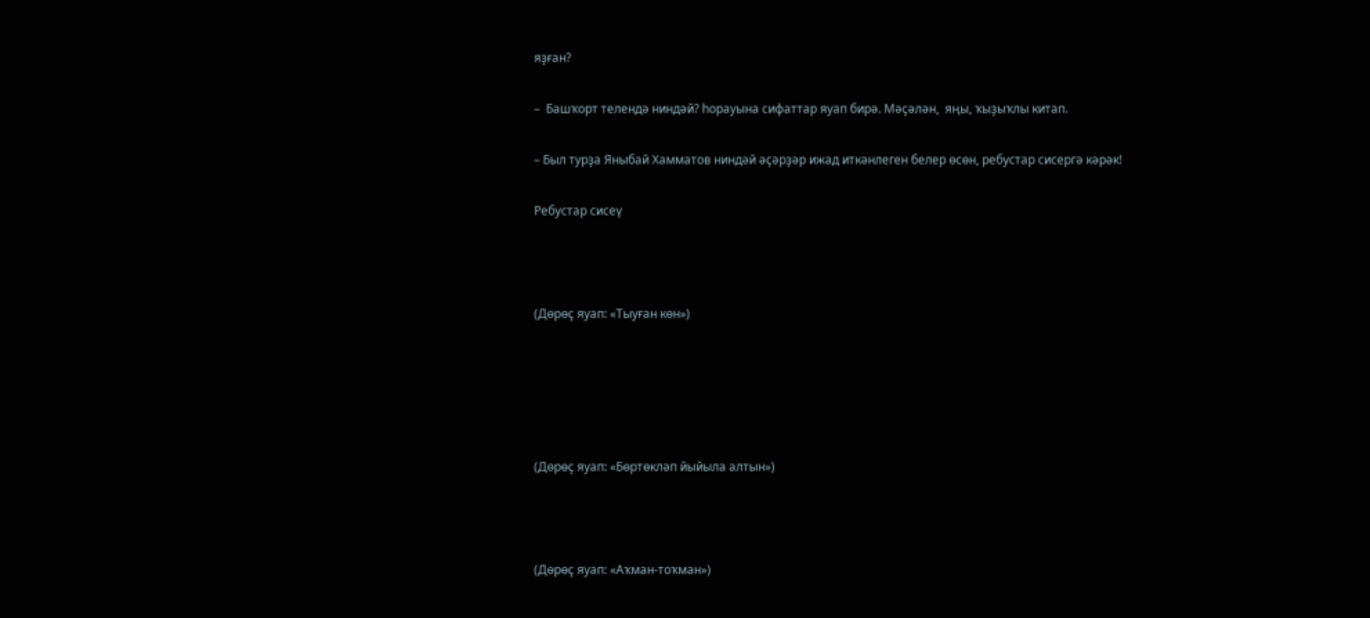яҙған?

–  Башҡорт телендә ниндәй? һорауына сифаттар яуап бирә. Мәҫәлән,  яңы, ҡыҙыҡлы китап.

– Был турҙа Яныбай Хамматов ниндәй әҫәрҙәр ижад иткәнлеген белер өсөн, ребустар сисергә кәрәк!

Ребустар сисеү



(Дөрөҫ яуап: «Тыуған көн»)





(Дөрөҫ яуап: «Бөртөкләп йыйыла алтын»)



(Дөрөҫ яуап: «Аҡман-тоҡман»)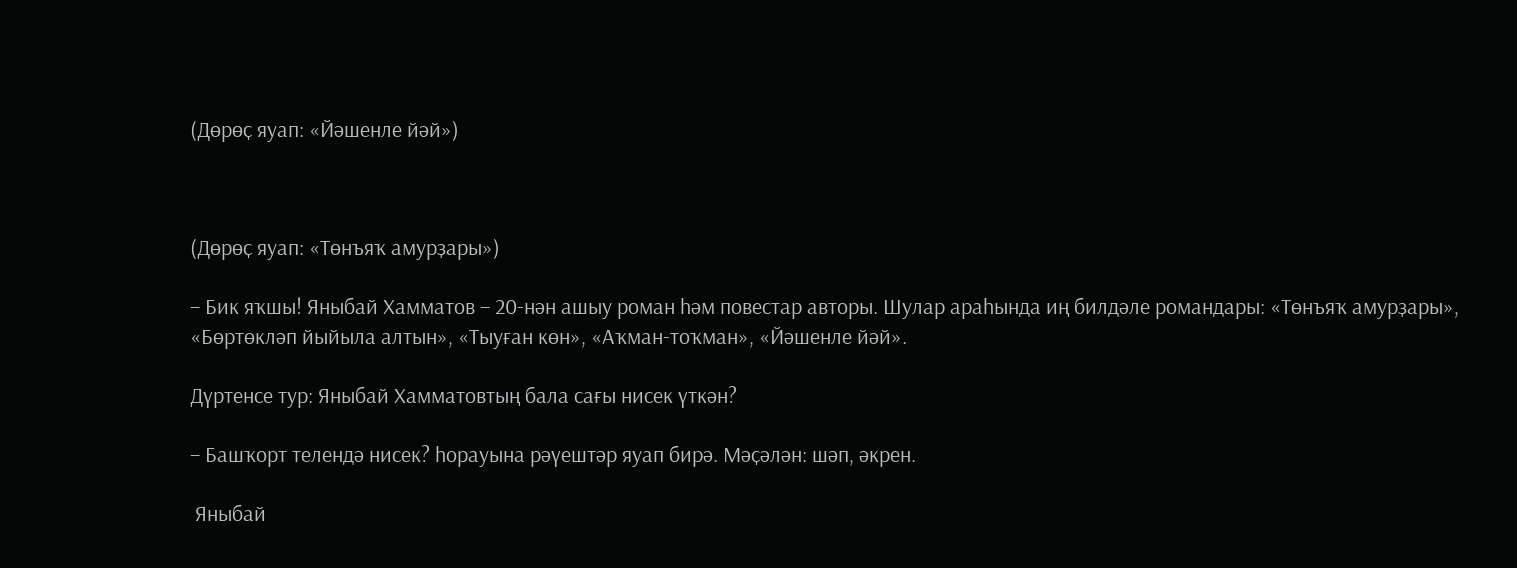(Дөрөҫ яуап: «Йәшенле йәй»)



(Дөрөҫ яуап: «Төнъяҡ амурҙары»)

– Бик яҡшы! Яныбай Хамматов – 20-нән ашыу роман һәм повестар авторы. Шулар араһында иң билдәле романдары: «Төнъяҡ амурҙары», «Бөртөкләп йыйыла алтын», «Тыуған көн», «Аҡман-тоҡман», «Йәшенле йәй».

Дүртенсе тур: Яныбай Хамматовтың бала сағы нисек үткән?

– Башҡорт телендә нисек? һорауына рәүештәр яуап бирә. Мәҫәлән: шәп, әкрен.

 Яныбай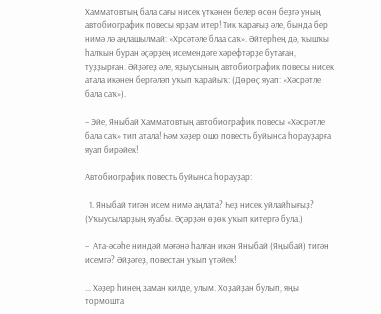Хамматовтың бала сағы нисек үткәнен белер өсөн беҙгә уның  автобиографик повесы ярҙам итер! Тик ҡарағыҙ әле, бында бер нимә лә аңлашылмай: «Хрсәтәле блаа саҡ». Әйтерһең дә, ҡышҡы һалҡын буран әҫәрҙең исемендәге хәрефтәрҙе бутаған, туҙҙырған. Әйҙәгеҙ әле, яҙыусының автобиографик повесы нисек атала икәнен бергәләп уҡып ҡарайыҡ: (Дөрөҫ яуап: «Хәсрәтле бала саҡ»).

– Эйе, Яныбай Хамматовтың автобиографик повесы «Хәсрәтле бала саҡ» тип атала! Һәм хәҙер ошо повесть буйынса һорауҙарға яуап бирәйек!

Автобиографик повесть буйынса һорауҙар:

  1. Яныбай тигән исем нимә аңлата? Һеҙ нисек уйлайһығыҙ? (Уҡыусыларҙың яуабы. Әҫәрҙән өҙөк уҡып китергә була.)

–  Ата-әсәһе ниндәй мәғәнә һалған икән Яныбай (Яңыбай) тигән исемгә? Әйҙәгеҙ, повестан уҡып үтәйек!

... Хәҙер һинең заман килде, улым. Хоҙайҙан булып, яңы тормошта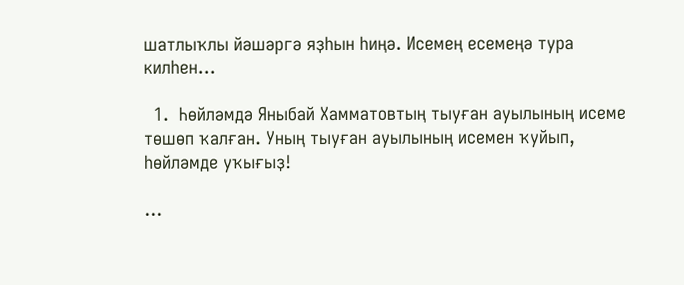шатлыҡлы йәшәргә яҙһын һиңә. Исемең есемеңә тура килһен...

  1.  Һөйләмдә Яныбай Хамматовтың тыуған ауылының исеме төшөп ҡалған. Уның тыуған ауылының исемен ҡуйып, һөйләмде уҡығыҙ!

...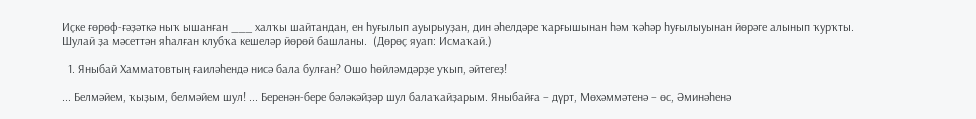Иҫке ғөрөф-ғәҙәткә ныҡ ышанған ___ халҡы шайтандан, ен һуғылып ауырыуҙан, дин әһелдәре ҡарғышынан һәм ҡәһәр һуғылыуынан йөрәге алынып ҡурҡты. Шулай ҙа мәсеттән яһалған клубҡа кешеләр йөрөй башланы.  (Дөрөҫ яуап: Исмаҡай.)

  1. Яныбай Хамматовтың ғаиләһендә нисә бала булған? Ошо һөйләмдәрҙе уҡып, әйтегеҙ!

... Белмәйем, ҡыҙым, белмәйем шул! ... Беренән-бере бәләкәйҙәр шул балаҡайҙарым. Яныбайға – дүрт, Мөхәммәтенә – өс, Әминәһенә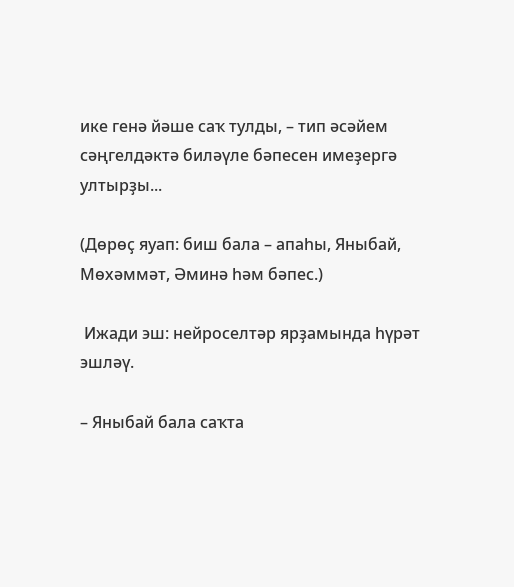ике генә йәше саҡ тулды, – тип әсәйем сәңгелдәктә биләүле бәпесен имеҙергә ултырҙы...

(Дөрөҫ яуап: биш бала – апаһы, Яныбай, Мөхәммәт, Әминә һәм бәпес.)

 Ижади эш: нейроселтәр ярҙамында һүрәт эшләү.

– Яныбай бала саҡта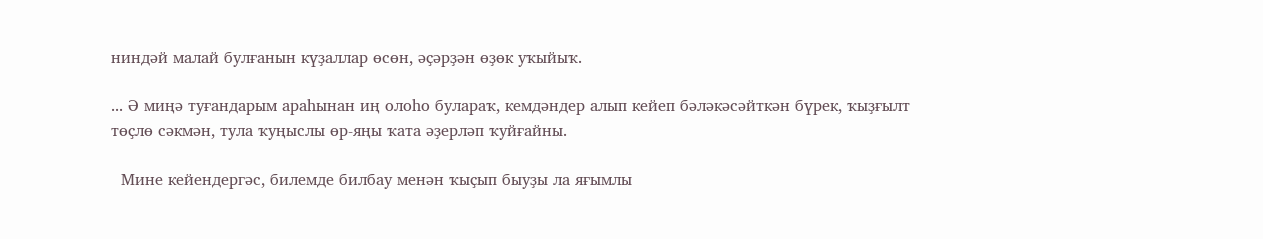ниндәй малай булғанын күҙаллар өсөн, әҫәрҙән өҙөк уҡыйыҡ.

... Ә миңә туғандарым араһынан иң олоһо булараҡ, кемдәндер алып кейеп бәләкәсәйткән бүрек, ҡыҙғылт төҫлө сәкмән, тула ҡуңыслы өр-яңы ҡата әҙерләп ҡуйғайны.

  Мине кейендергәс, билемде билбау менән ҡыҫып быуҙы ла яғымлы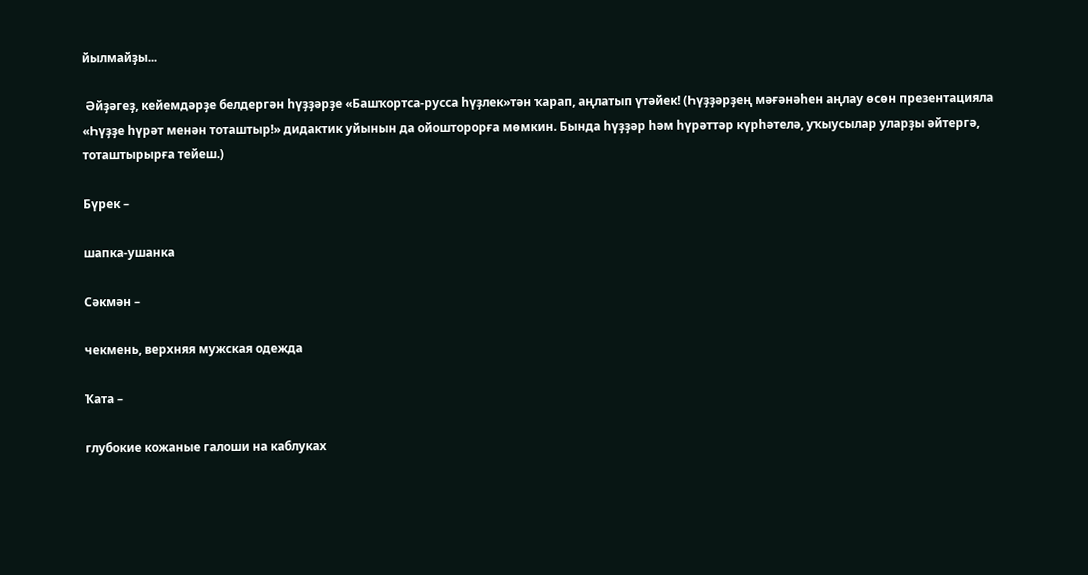йылмайҙы...

 Әйҙәгеҙ, кейемдәрҙе белдергән һүҙҙәрҙе «Башҡортса-русса һүҙлек»тән ҡарап, аңлатып үтәйек! (Һүҙҙәрҙең мәғәнәһен аңлау өсөн презентацияла «Һүҙҙе һүрәт менән тоташтыр!» дидактик уйынын да ойошторорға мөмкин. Бында һүҙҙәр һәм һүрәттәр күрһәтелә, уҡыусылар уларҙы әйтергә, тоташтырырға тейеш.)

Бүрек –

шапка-ушанка

Сәкмән –

чекмень, верхняя мужская одежда

Ҡата –

глубокие кожаные галоши на каблуках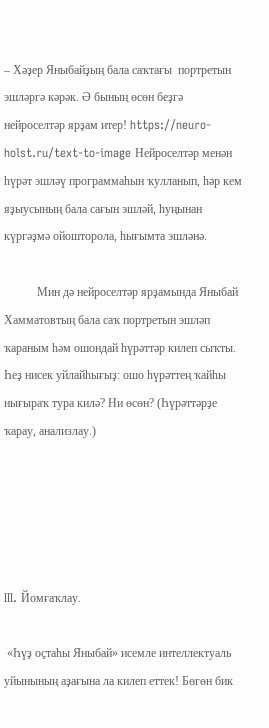– Хәҙер Яныбайҙың бала саҡтағы  портретын эшләргә кәрәк. Ә бының өсөн беҙгә нейроселтәр ярҙам итер! https://neuro-holst.ru/text-to-image Нейроселтәр менән һүрәт эшләү программаһын ҡулланып, һәр кем яҙыусының бала сағын эшләй, һуңынан күргәҙмә ойошторола, һығымта эшләнә.

           Мин дә нейроселтәр ярҙамында Яныбай Хамматовтың бала саҡ портретын эшләп ҡараным һәм ошондай һүрәттәр килеп сыҡты. Һеҙ нисек уйлайһығыҙ: ошо һүрәттең ҡайһы нығыраҡ тура килә? Ни өсөн? (Һүрәттәрҙе ҡарау, анализлау.)





III. Йомғаҡлау.

 «Һүҙ оҫтаһы Яныбай» исемле интеллектуаль уйынының аҙағына ла килеп еттек! Бөгөн бик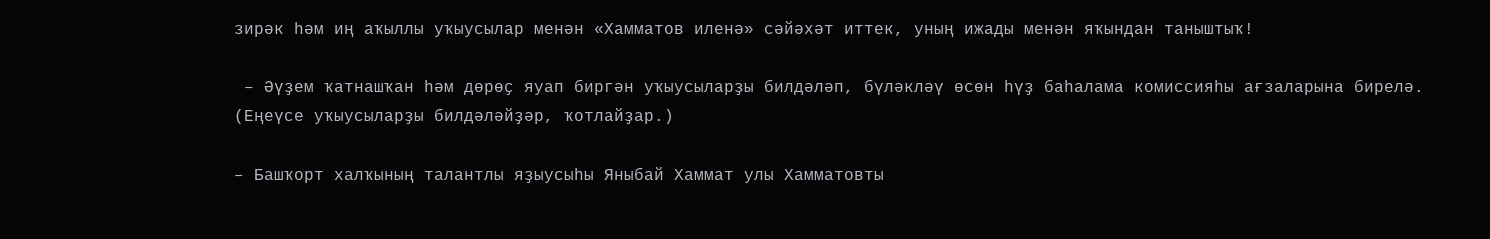зирәк һәм иң аҡыллы уҡыусылар менән «Хамматов иленә» сәйәхәт иттек, уның ижады менән яҡындан таныштыҡ!

 – Әүҙем ҡатнашҡан һәм дөрөҫ яуап биргән уҡыусыларҙы билдәләп, бүләкләү өсөн һүҙ баһалама комиссияһы ағзаларына бирелә. (Еңеүсе уҡыусыларҙы билдәләйҙәр, ҡотлайҙар.)

– Башҡорт халҡының талантлы яҙыусыһы Яныбай Хаммат улы Хамматовты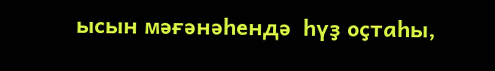ысын мәғәнәһендә  һүҙ оҫтаһы,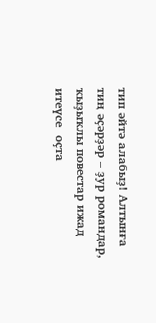тип әйтә алабыҙ! Алтынға тиң әҫәрҙәр – ҙур романдар, ҡыҙыҡлы повестар ижад итеүсе  оҫта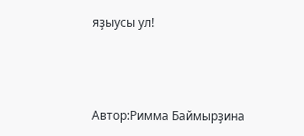яҙыусы ул!



Автор:Римма Баймырҙина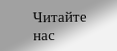Читайте нас